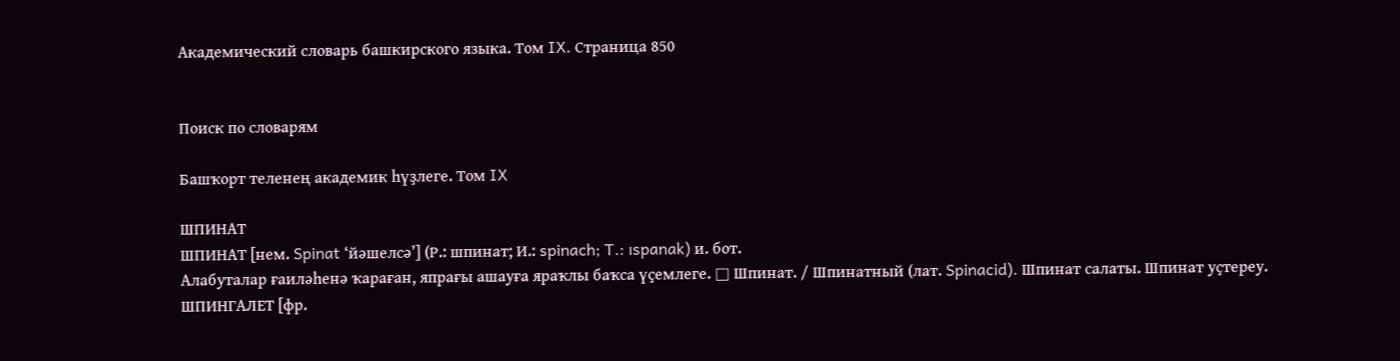Академический словарь башкирского языка. Том IX. Страница 850


Поиск по словарям

Башҡорт теленең академик һүҙлеге. Том IX

ШПИНАТ
ШПИНАТ [нем. Spinat ‘йәшелсә’] (Р.: шпинат; И.: spinach; T.: ıspanak) и. бот.
Алабуталар ғаиләһенә ҡараған, япрағы ашауға яраҡлы баҡса үҫемлеге. □ Шпинат. / Шпинатный (лат. Spinacid). Шпинат салаты. Шпинат уҫтереу.
ШПИНГАЛЕТ [фр.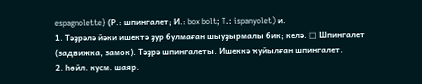espagnolette} (Р.: шпингалет; И.: box bolt; T.: ispanyolet) и.
1. Тәҙрәлә йәки ишектә ҙур булмаған шыуҙырмалы бик; келә. □ Шпингалет (задвижка, замок). Тәҙрә шпингалеты. Ишеккә ҡуйылған шпингалет.
2. һөйл. кусм. шаяр.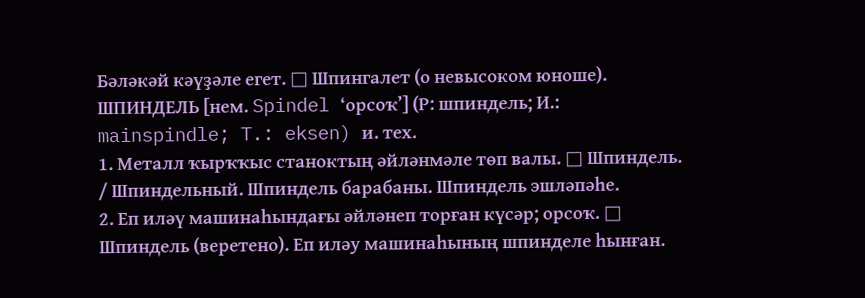Бәләкәй кәүҙәле егет. □ Шпингалет (о невысоком юноше).
ШПИНДЕЛЬ [нем. Spindel ‘орсоҡ’] (Р: шпиндель; И.: mainspindle; T.: eksen) и. тех.
1. Металл ҡырҡҡыс станоктың әйләнмәле төп валы. □ Шпиндель. / Шпиндельный. Шпиндель барабаны. Шпиндель эшләпәһе.
2. Еп иләү машинаһындағы әйләнеп торған күсәр; орсоҡ. □ Шпиндель (веретено). Еп иләу машинаһының шпинделе һынған.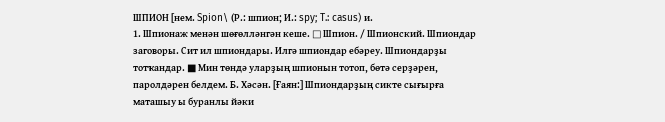ШПИОН [нем. Spion\ (Р.: шпион; И.: spy; T.: casus) и.
1. Шпионаж менән шөғөлләнгән кеше. □ Шпион. / Шпионский. Шпиондар заговоры. Сит ил шпиондары. Илгә шпиондар ебәреу. Шпиондарҙы тотҡандар. ■ Мин төндә уларҙың шпионын тотоп, бөтә серҙәрен, паролдәрен белдем. Б. Хәсән. [Ғаян:] Шпиондарҙың сикте сығырға маташыу ы буранлы йәки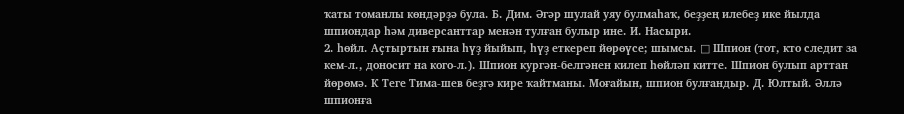ҡаты томанлы көндәрҙә була. Б. Дим. Әгәр шулай уяу булмаһаҡ, беҙҙең илебеҙ ике йылда шпиондар һәм диверсанттар менән тулған булыр ине. И. Насыри.
2. һөйл. Аҫтыртын ғына һүҙ йыйып, һүҙ еткереп йөрөүсе; шымсы. □ Шпион (тот, кто следит за кем-л., доносит на кого-л.). Шпион кургән-белгәнен килеп һөйләп китте. Шпион булып арттан йөрөмә. К Теге Тима-шев беҙгә кире ҡайтманы. Моғайын, шпион булғандыр. Д. Юлтый. Әллә шпионға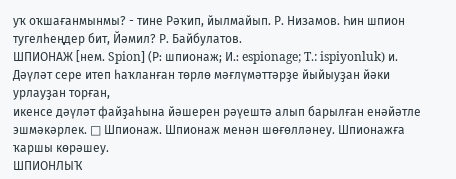уҡ оҡшағанмынмы? - тине Рәҡип, йылмайып. Р. Низамов. Һин шпион тугелһеңдер бит, Йәмил? Р. Байбулатов.
ШПИОНАЖ [нем. Spion] (Р: шпионаж; И.: espionage; T.: ispiyonluk) и.
Дәүләт сере итеп һаҡланған төрлө мәғлүмәттәрҙе йыйыуҙан йәки урлауҙан торған,
икенсе дәүләт файҙаһына йәшерен рәүештә алып барылған енәйәтле эшмәкәрлек. □ Шпионаж. Шпионаж менән шөғөлләнеу. Шпионажға ҡаршы көрәшеу.
ШПИОНЛЫҠ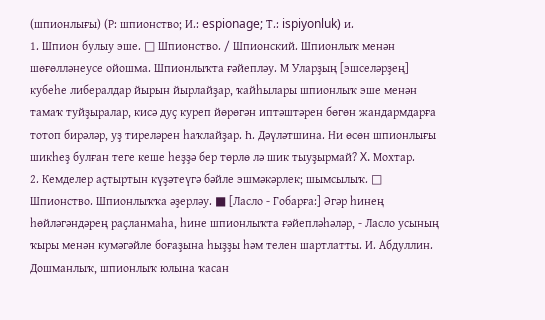(шпионлығы) (Р: шпионство; И.: espionage; Т.: ispiyonluk) и.
1. Шпион булыу эше. □ Шпионство. / Шпионский. Шпионлыҡ менән шөғөлләнеусе ойошма. Шпионлыҡта ғәйепләу. М Уларҙың [эшселәрҙең] кубеһе либералдар йырын йырлайҙар, ҡайһылары шпионлыҡ эше менән тамаҡ туйҙыралар, кисә дуҫ куреп йөрөгән иптәштәрен бөгөн жандармдарға тотоп бирәләр, уҙ тиреләрен һаҡлайҙар. Һ. Дәүләтшина. Ни өсөн шпионлығы шикһеҙ булған теге кеше һеҙҙә бер төрлө лә шик тыуҙырмай? X. Мохтар.
2. Кемделер аҫтыртын күҙәтеүгә бәйле эшмәкәрлек; шымсылыҡ. □ Шпионство. Шпионлыҡҡа әҙерләу. ■ [Ласло - Гобарға:] Әгәр һинең һөйләгәндәрең раҫланмаһа, һине шпионлыҡта ғәйепләһәләр, - Ласло усының ҡыры менән кумәгәйле боғаҙына һыҙҙы һәм телен шартлатты. И. Абдуллин. Дошманлыҡ, шпионлыҡ юлына ҡасан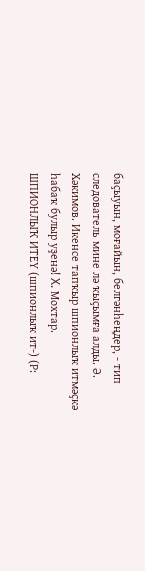баҫыуын, моғайын, белгәнһеңдер, - тип следователь мине лә ҡыҫымға алды. Ә. Хәкимов. Икенсе тапҡыр шпионлыҡ итмәҫкә һабаҡ булыр уҙенә! X. Мохтар.
ШПИОНЛЫҠ ИТЕҮ (шпионлыҡ ит-) (Р: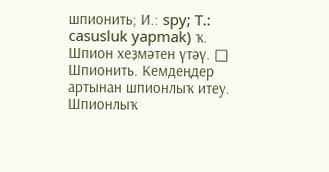шпионить; И.: spy; T.: casusluk yapmak) ҡ.
Шпион хеҙмәтен үтәү. □ Шпионить. Кемдеңдер артынан шпионлыҡ итеу. Шпионлыҡ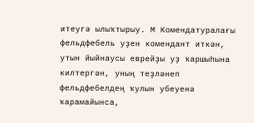итеугә ылыҡтырыу. М Комендатуралағы фельдфебель уҙен комендант иткән, утын йыйнаусы еврейҙы уҙ ҡаршыһына килтергән, уның теҙләнеп фельдфебелдең ҡулын убеуенә ҡарамайынса,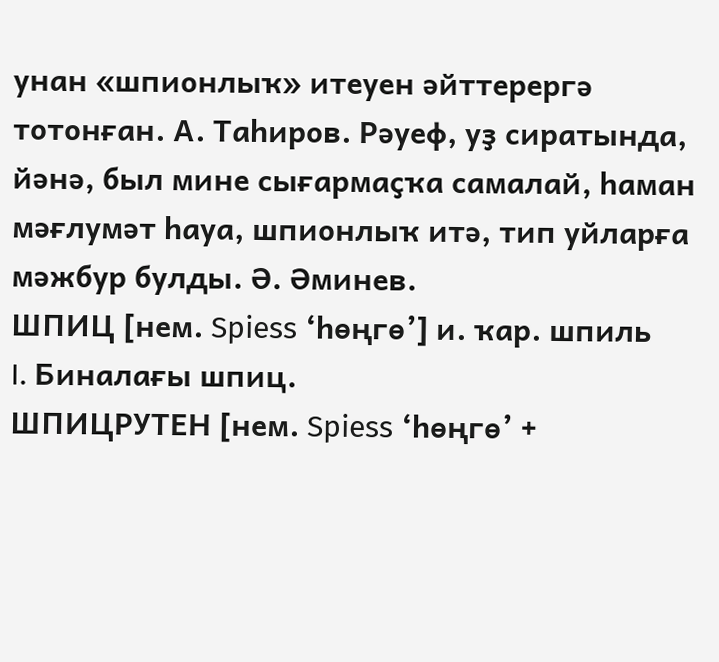унан «шпионлыҡ» итеуен әйттерергә тотонған. А. Таһиров. Рәуеф, уҙ сиратында, йәнә, был мине сығармаҫҡа самалай, һаман мәғлумәт һауа, шпионлыҡ итә, тип уйларға мәжбур булды. Ә. Әминев.
ШПИЦ [нем. Spiess ‘һөңгө’] и. ҡар. шпиль
I. Биналағы шпиц.
ШПИЦРУТЕН [нем. Spiess ‘һөңгө’ +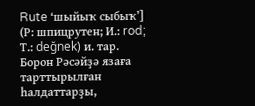Rute ‘шыйыҡ сыбыҡ’] (Р: шпицрутен; И.: rod; Т.: değnek) и. тар.
Борон Рәсәйҙә язаға тарттырылған һалдаттарҙы,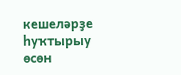кешеләрҙе һуҡтырыу өсөн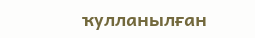ҡулланылған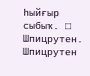һыйғыр сыбыҡ. □ Шпицрутен. Шпицрутен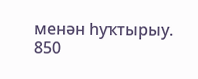менән һуҡтырыу.
850